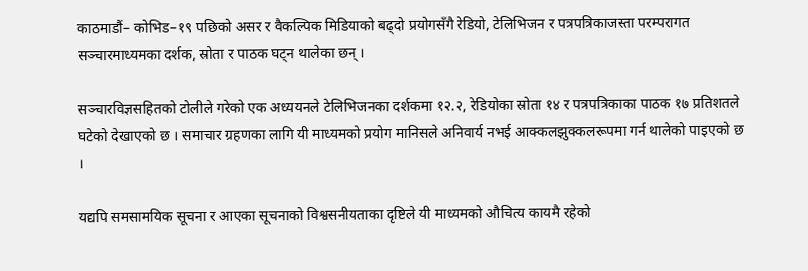काठमाडौं– कोभिड–१९ पछिको असर र वैकल्पिक मिडियाको बढ्दो प्रयोगसँगै रेडियो, टेलिभिजन र पत्रपत्रिकाजस्ता परम्परागत सञ्चारमाध्यमका दर्शक, स्रोता र पाठक घट्न थालेका छन् ।

सञ्चारविज्ञसहितको टोलीले गरेको एक अध्ययनले टेलिभिजनका दर्शकमा १२.२, रेडियोका स्रोता १४ र पत्रपत्रिकाका पाठक १७ प्रतिशतले घटेको देखाएको छ । समाचार ग्रहणका लागि यी माध्यमको प्रयोग मानिसले अनिवार्य नभई आक्कलझुक्कलरूपमा गर्न थालेको पाइएको छ ।

यद्यपि समसामयिक सूचना र आएका सूचनाको विश्वसनीयताका दृष्टिले यी माध्यमको औचित्य कायमै रहेको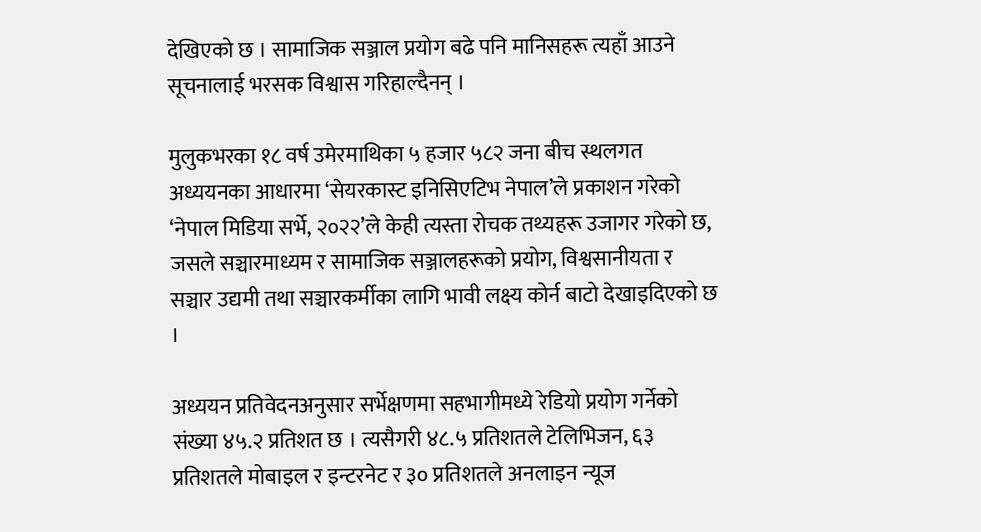देखिएको छ । सामाजिक सञ्जाल प्रयोग बढे पनि मानिसहरू त्यहाँ आउने सूचनालाई भरसक विश्वास गरिहाल्दैनन् ।

मुलुकभरका १८ वर्ष उमेरमाथिका ५ हजार ५८२ जना बीच स्थलगत अध्ययनका आधारमा ‘सेयरकास्ट इनिसिएटिभ नेपाल’ले प्रकाशन गरेको ‘नेपाल मिडिया सर्भे, २०२२’ले केही त्यस्ता रोचक तथ्यहरू उजागर गरेको छ, जसले सञ्चारमाध्यम र सामाजिक सञ्जालहरूको प्रयोग, विश्वसानीयता र सञ्चार उद्यमी तथा सञ्चारकर्मीका लागि भावी लक्ष्य कोर्न बाटो देखाइदिएको छ ।

अध्ययन प्रतिवेदनअनुसार सर्भेक्षणमा सहभागीमध्ये रेडियो प्रयोग गर्नेको संख्या ४५.२ प्रतिशत छ । त्यसैगरी ४८.५ प्रतिशतले टेलिभिजन, ६३ प्रतिशतले मोबाइल र इन्टरनेट र ३० प्रतिशतले अनलाइन न्यूज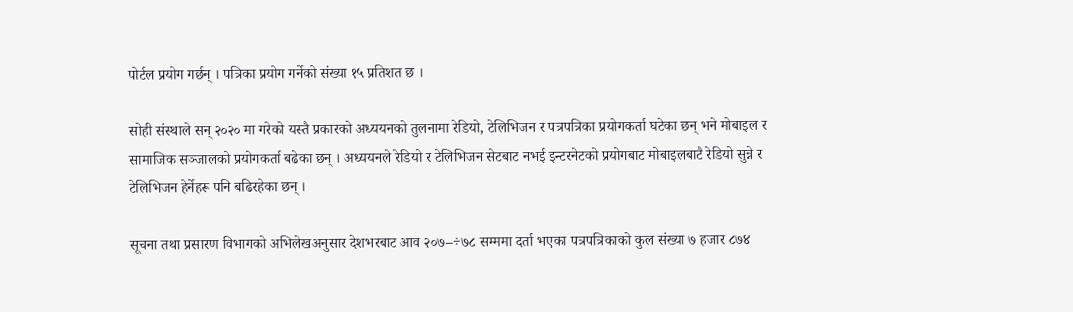पोर्टल प्रयोग गर्छन् । पत्रिका प्रयोग गर्नेको संख्या १५ प्रतिशत छ ।

सोही संस्थाले सन् २०२० मा गरेको यस्तै प्रकारको अध्ययनको तुलनामा रेडियो, टेलिभिजन र पत्रपत्रिका प्रयोगकर्ता घटेका छन् भने मोबाइल र सामाजिक सञ्जालको प्रयोगकर्ता बढेका छन् । अध्ययनले रेडियो र टेलिभिजन सेटबाट नभई इन्टरनेटको प्रयोगबाट मोबाइलबाटै रेडियो सुन्ने र टेलिभिजन हेर्नेहरू पनि बढिरहेका छन् ।

सूचना तथा प्रसारण विभागको अभिलेखअनुसार देशभरबाट आव २०७–÷७८ सम्ममा दर्ता भएका पत्रपत्रिकाको कुल संख्या ७ हजार ८७४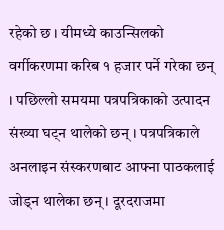रहेको छ । यीमध्ये काउन्सिलको वर्गीकरणमा करिब १ हजार पर्ने गरेका छन् । पछिल्लो समयमा पत्रपत्रिकाको उत्पादन संख्या घट्न थालेको छन् । पत्रपत्रिकाले अनलाइन संस्करणबाट आफ्ना पाठकलाई जोड्न थालेका छन् । दूरदराजमा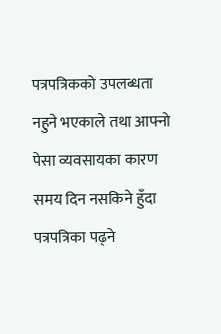पत्रपत्रिकको उपलब्धता नहुने भएकाले तथा आफ्नो पेसा व्यवसायका कारण समय दिन नसकिने हुँदा पत्रपत्रिका पढ्ने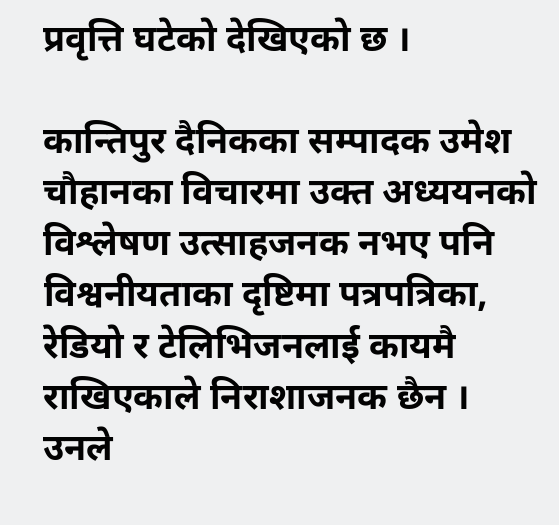प्रवृत्ति घटेको देखिएको छ ।

कान्तिपुर दैनिकका सम्पादक उमेश चौहानका विचारमा उक्त अध्ययनको विश्लेषण उत्साहजनक नभए पनि विश्वनीयताका दृष्टिमा पत्रपत्रिका, रेडियो र टेलिभिजनलाई कायमै राखिएकाले निराशाजनक छैन । उनले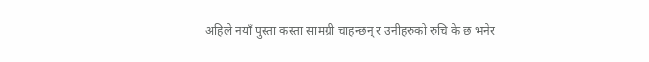अहिले नयाँ पुस्ता कस्ता सामग्री चाहन्छन् र उनीहरुको रुचि के छ भनेर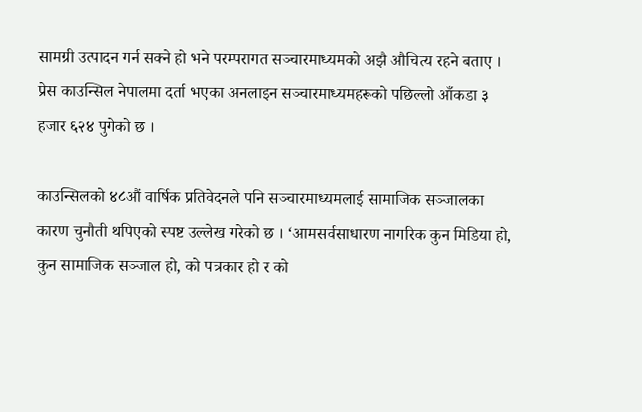सामग्री उत्पादन गर्न सक्ने हो भने परम्परागत सञ्चारमाध्यमको अझै औचित्य रहने बताए । प्रेस काउन्सिल नेपालमा दर्ता भएका अनलाइन सञ्चारमाध्यमहरूको पछिल्लो आँकडा ३ हजार ६२४ पुगेको छ ।

काउन्सिलको ४८औं वार्षिक प्रतिवेदनले पनि सञ्चारमाध्यमलाई सामाजिक सञ्जालका कारण चुनौती थपिएको स्पष्ट उल्लेख गरेको छ । ‘आमसर्वसाधारण नागरिक कुन मिडिया हो, कुन सामाजिक सञ्जाल हो, को पत्रकार हो र को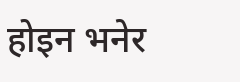होइन भनेर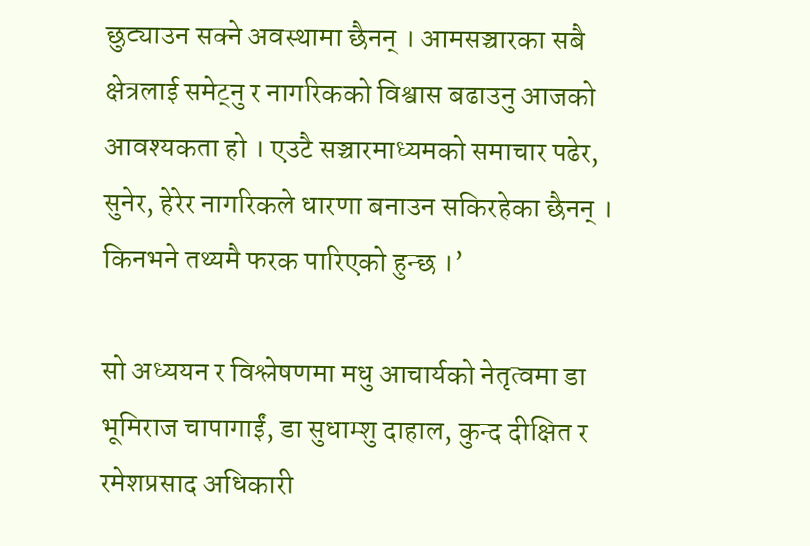छुट्याउन सक्ने अवस्थामा छैनन् । आमसञ्चारका सबै क्षेत्रलाई समेट्नु र नागरिकको विश्वास बढाउनु आजको आवश्यकता हो । एउटै सञ्चारमाध्यमको समाचार पढेर, सुनेर, हेरेर नागरिकले धारणा बनाउन सकिरहेका छैनन् । किनभने तथ्यमै फरक पारिएको हुन्छ ।’

सो अध्ययन र विश्लेषणमा मधु आचार्यको नेतृत्वमा डा भूमिराज चापागाईं, डा सुधाम्शु दाहाल, कुन्द दीक्षित र रमेशप्रसाद अधिकारी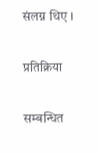संलग्न थिए ।

प्रतिक्रिया

सम्बन्धित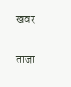खवर

ताजा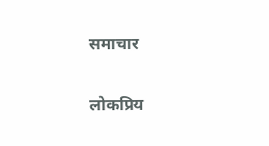समाचार

लोकप्रिय